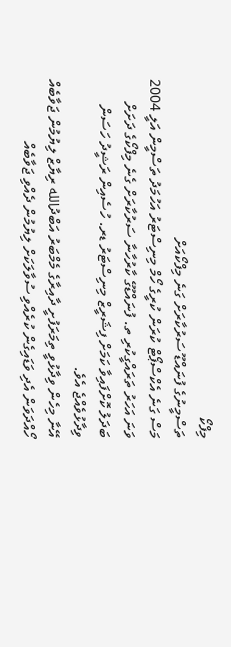މިފްކޯ
ތަސްމީނުގެ ފުނައްޑޫ ސަރުކާރަށް ގަނެ މިފްކޯއަށް
މަސް ގަނެ އެކްސްޕޯޓް ކުރަން ކުރީގެ ހޯމް މިނިސްޓަރު އަހުމަދު ތަސްމީން އަލީ 2004 ވަނަ އަހަރު ތަރައްގީކުރި ތ. ފުނައްޑޫގެ ކާރުހާނާ ސަރުކާރަށް ގެނެ މިފްކޯގެ ދަށަށް ބަދަލު ކޮށްފައިވާ ކަމަށް ފިޝަރީޒް މިނިސްޓަރު ޑރ. ހުސެއިން ރަޝީދު ހަސަން ވިދާޅުވެއްޖެ އެވެ.
އޭނާ މިހެން ވިދާޅުވީ ތިމަރަފުށީ ދާއިރާގެ މެމްބަރު އަބްދުالله ރިޔާޒް ލިޔުމުން ޖަވާބެއް ހޯއްދަވަން އެދި ވަޑައިގެން ކުރެއްވި ސުވާލަކަށް ލިޔުމުން ދެއްވި ޖަވާބެއް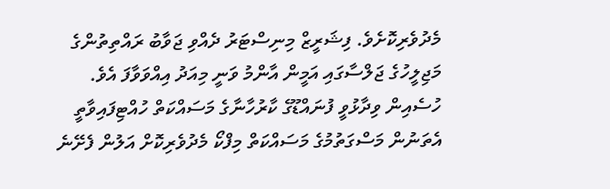މެދުވެރިކޮށެވެ. ފިޝަރީޒް މިނިސްޓަރު ދެއްވި ޖަވާބު ރައްތިތުންގެ މަޖިލީހުގެ ޖަލްސާގައި އަމީން އާންމު ވަނީ މިއަދު އިއްވަވާފަ އެވެ.
ހުސެއިން ވިދާޅުވީ ފުނައްޑޫގެ ކާރުހާނާގެ މަސައްކަތް ހުއްޓިފައިވާތީ އެތަނުން މަސްގަތުމުގެ މަސައްކަތް މިފްކޯ މެދުވެރިކޮށް އަލުން ފެށޭނެ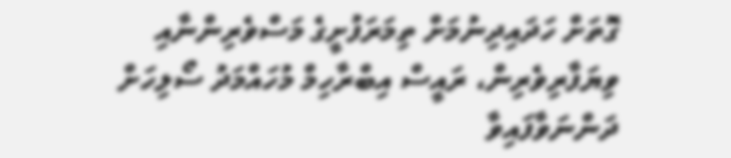ގޮތަށް ހަދައިދިނުމަށް ތިމަރަފުށީގެ މަސްވެރިންނާއި ވިޔަފާރިވެރިން، ރައީސް އިބްރާހިމް މުހައްމަދު ސޯލިހަށް ދަންނަވާފައިވާ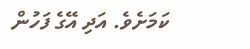ކަމަށެވެ. އަދި އޭގެ ފަހުން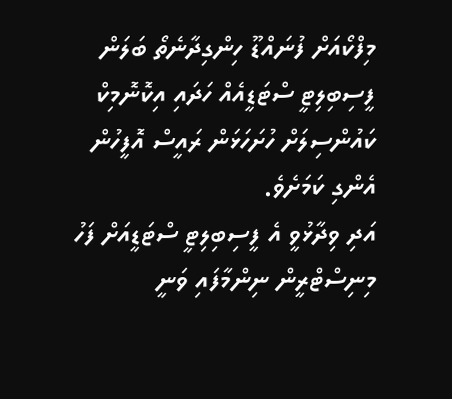މިފްކޯއަށް ފުނައްޑޫ ހިންގިދާނެތޯ ބަލަން ފީސިބިލިޓީ ސްޓަޑީއެއް ހަދައި އިކޮނޮމިކް ކައުންސިލަށް ހުށަހަޅަން ރައީސް އޮފީހުން އެންގި ކަމަށެވެ.
އަދި ވިދާޅުވީ އެ ފީސިބިލިޓީ ސްޓަޑީއަށް ފަހު މިނިސްޓްރީން ނިންމާފައި ވަނީ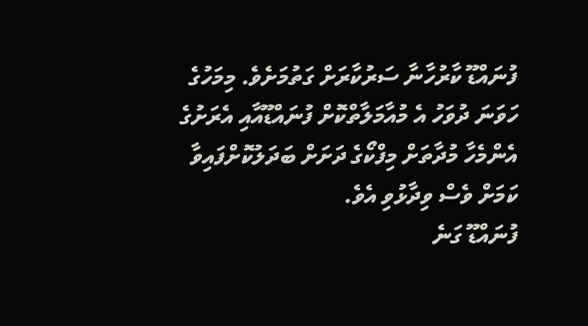ފުނައްޑޫ ކާރުހާނާ ސަރުކާރަށް ގަތުމަށެވެ. މިމަހުގެ ހަވަނަ ދުވަހު އެ މުއާމަލާތްކޮށް ފުނައްޑޫއާއި އެރަށުގެ އެންމެހާ މުދާތަށް މިފްކޯގެ ދަށަށް ބަދަލުކޮށްފައިވާ ކަމަށް ވެސް ވިދާޅުވި އެވެ.
ފުނައްޑޫ ގަނެ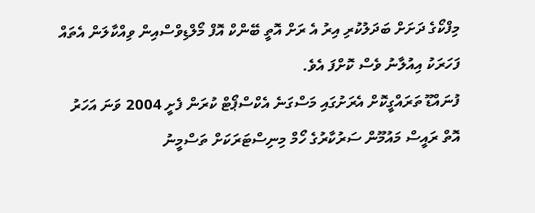މިފްކޯގެ ދަށަށް ބަދަލުކުރި އިރު އެ ރަށް އޮތީ ބޭންކް އޮފް މޯލްޑިވްސްއިން ވިއްކާލަން އެތައް ފަހަރަކު އިއުލާނު ވެސް ކޮށްފަ އެވެ.
ފުނައްޑޫ ތަރައްގީކޮށް އެރަށުގައި މަސްގަނެ އެކްސްޕޯޓް ކުރަން ފެށީ 2004 ވަނަ އަހަރު އޮތް ރައީސް މައުމޫން ސަރުކާރުގެ ހޯމް މިނިސްޓަރަކަށް ތަސްމީނު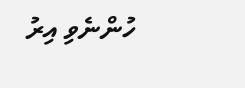ހުންނެވި އިރު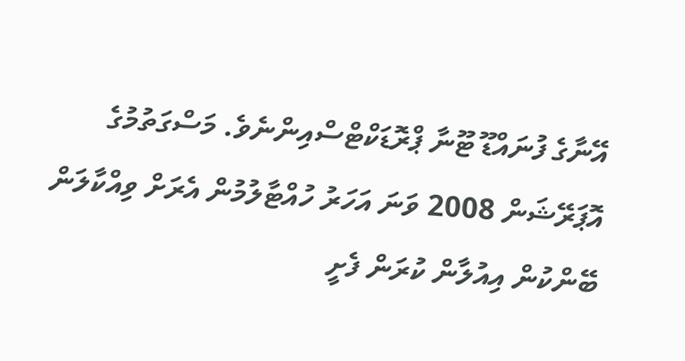އޭނާގެ ފުނައްޑޫ ޓޫނާ ޕްރޮޑަކްޓްސްއިންނެވެ. މަސްގަތުމުގެ އޮޕަރޭޝަން 2008 ވަނަ އަހަރު ހުއްޓާލުމުން އެރަށް ވިއްކާލަން ބޭންކުން އިއުލާން ކުރަން ފެށީ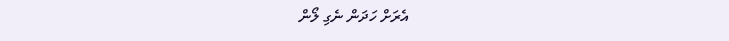އެރަށް ހަދަން ނެގި ލޯން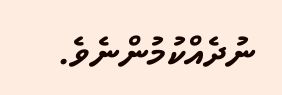ނުދެއްކުމުންނެވެ.